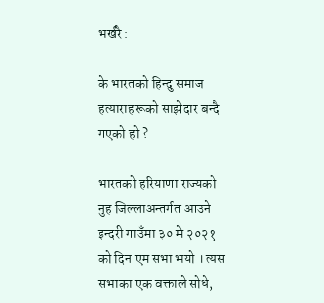भर्खरै :

के भारतको हिन्दु समाज हत्याराहरूको साझेदार बन्दै गएको हो ?

भारतको हरियाणा राज्यको नुह जिल्लाअन्तर्गत आउने इन्दरी गाउँमा ३० मे २०२१ को दिन एम सभा भयो । त्यस सभाका एक वक्ताले सोधे,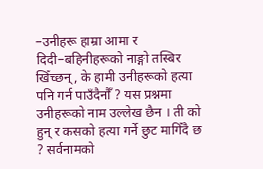–उनीहरू हाम्रा आमा र दिदी–बहिनीहरूको नाङ्गो तस्बिर खिँच्छन्, के हामी उनीहरूको हत्या पनि गर्न पाउँदैनौँ ? यस प्रश्नमा उनीहरूको नाम उल्लेख छैन । ती को हुन् र कसको हत्या गर्ने छुट मागिँदै छ ? सर्वनामको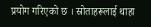प्रयोग गरिएको छ । स्रोताहरूलाई थाहा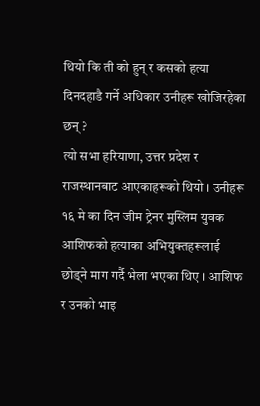थियो कि ती को हुन् र कसको हत्या दिनदहाडै गर्ने अधिकार उनीहरू खोजिरहेका छन् ?
त्यो सभा हरियाणा, उत्तर प्रदेश र राजस्थानबाट आएकाहरूको थियो । उनीहरू १६ मे का दिन जीम ट्रेनर मुस्लिम युवक आशिफको हत्याका अभियुक्तहरूलाई छोड्ने माग गर्दै भेला भएका थिए । आशिफ र उनको भाइ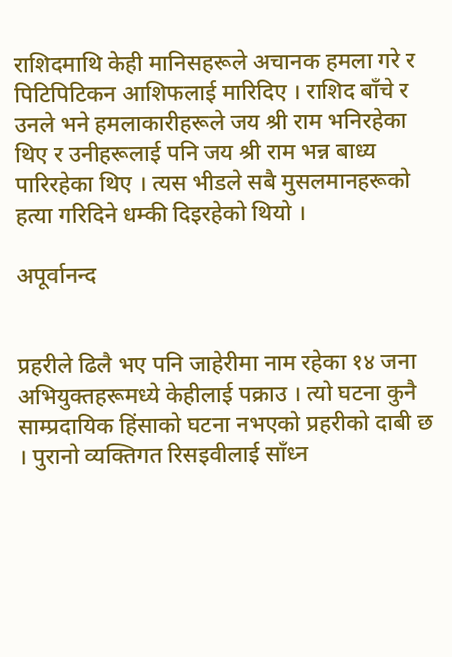राशिदमाथि केही मानिसहरूले अचानक हमला गरे र पिटिपिटिकन आशिफलाई मारिदिए । राशिद बाँचे र उनले भने हमलाकारीहरूले जय श्री राम भनिरहेका थिए र उनीहरूलाई पनि जय श्री राम भन्न बाध्य पारिरहेका थिए । त्यस भीडले सबै मुसलमानहरूको हत्या गरिदिने धम्की दिइरहेको थियो ।

अपूर्वानन्द


प्रहरीले ढिलै भए पनि जाहेरीमा नाम रहेका १४ जना अभियुक्तहरूमध्ये केहीलाई पक्राउ । त्यो घटना कुनै साम्प्रदायिक हिंसाको घटना नभएको प्रहरीको दाबी छ । पुरानो व्यक्तिगत रिसइवीलाई साँध्न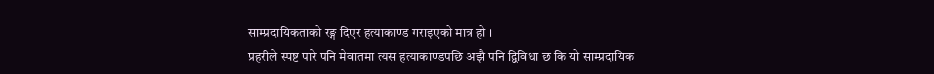साम्प्रदायिकताको रङ्ग दिएर हत्याकाण्ड गराइएको मात्र हो ।
प्रहरीले स्पष्ट पारे पनि मेवातमा त्यस हत्याकाण्डपछि अझै पनि द्विविधा छ कि यो साम्प्रदायिक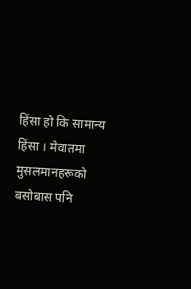हिंसा हो कि सामान्य हिंसा । मेवातमा मुसलमानहरूको बसोबास पनि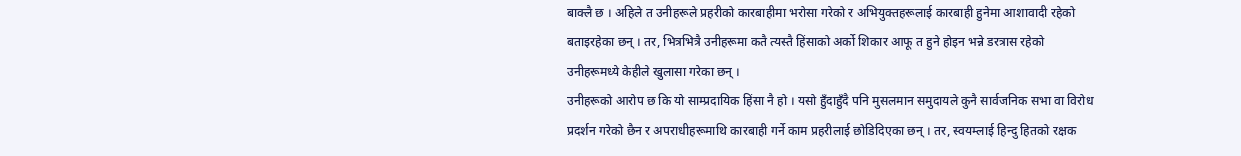बाक्लै छ । अहिले त उनीहरूले प्रहरीको कारबाहीमा भरोसा गरेको र अभियुक्तहरूलाई कारबाही हुनेमा आशावादी रहेको बताइरहेका छन् । तर, भित्रभित्रै उनीहरूमा कतै त्यस्तै हिंसाको अर्को शिकार आफू त हुने होइन भन्ने डरत्रास रहेको उनीहरूमध्ये केहीले खुलासा गरेका छन् ।
उनीहरूको आरोप छ कि यो साम्प्रदायिक हिंसा नै हो । यसो हुँदाहुँदै पनि मुसलमान समुदायले कुनै सार्वजनिक सभा वा विरोध प्रदर्शन गरेको छैन र अपराधीहरूमाथि कारबाही गर्ने काम प्रहरीलाई छोडिदिएका छन् । तर, स्वयम्लाई हिन्दु हितको रक्षक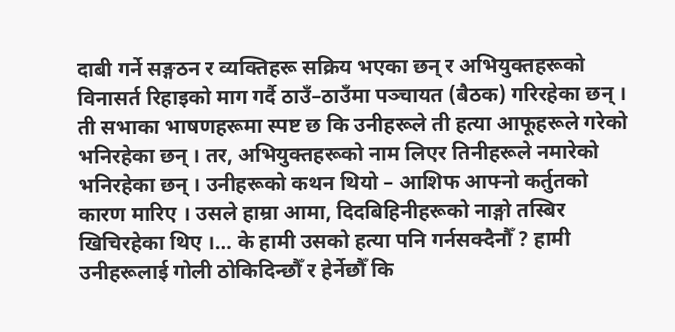दाबी गर्ने सङ्गठन र व्यक्तिहरू सक्रिय भएका छन् र अभियुक्तहरूको विनासर्त रिहाइको माग गर्दै ठाउँ–ठाउँमा पञ्चायत (बैठक) गरिरहेका छन् ।
ती सभाका भाषणहरूमा स्पष्ट छ कि उनीहरूले ती हत्या आफूहरूले गरेको भनिरहेका छन् । तर, अभियुक्तहरूको नाम लिएर तिनीहरूले नमारेको भनिरहेका छन् । उनीहरूको कथन थियो – आशिफ आफ्नो कर्तुतको कारण मारिए । उसले हाम्रा आमा, दिदबिहिनीहरूको नाङ्गो तस्बिर खिचिरहेका थिए ।… के हामी उसको हत्या पनि गर्नसक्दैनौँ ? हामी उनीहरूलाई गोली ठोकिदिन्छौँ र हेर्नेछौँ कि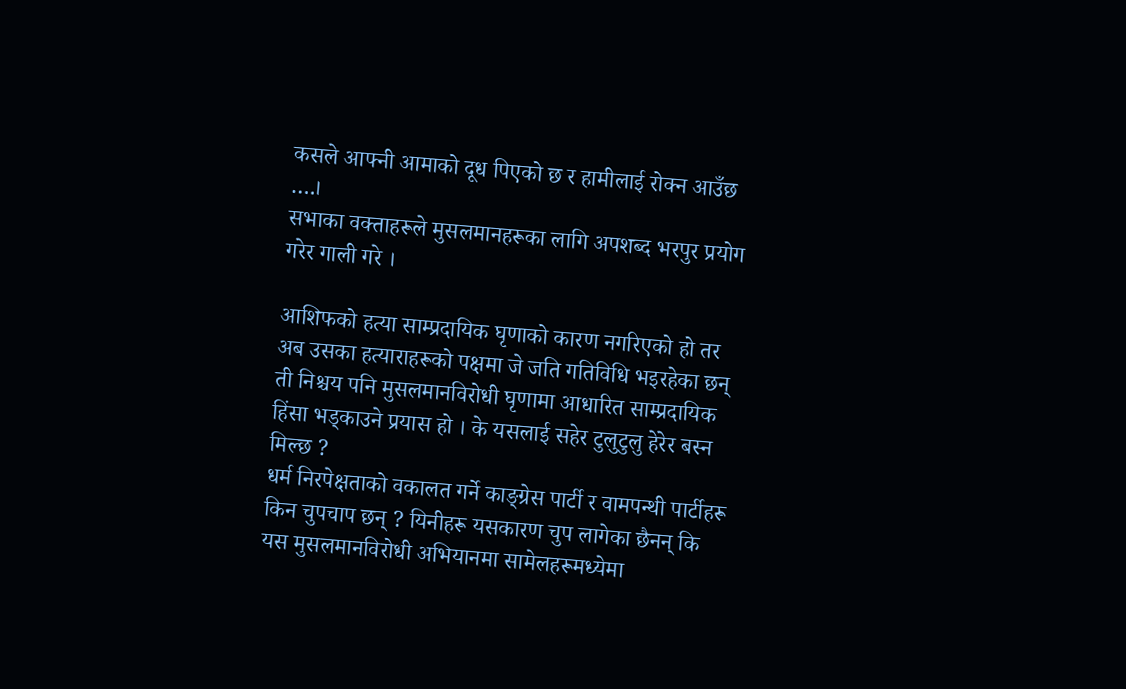कसले आफ्नी आमाको दूध पिएको छ र हामीलाई रोक्न आउँछ ….।
सभाका वक्ताहरूले मुसलमानहरूका लागि अपशब्द भरपुर प्रयोग गरेर गाली गरे ।

आशिफको हत्या साम्प्रदायिक घृणाको कारण नगरिएको हो तर अब उसका हत्याराहरूको पक्षमा जे जति गतिविधि भइरहेका छन् ती निश्चय पनि मुसलमानविरोधी घृणामा आधारित साम्प्रदायिक हिंसा भड्काउने प्रयास हो । के यसलाई सहेर टुलुटुलु हेरेर बस्न मिल्छ ?
धर्म निरपेक्षताको वकालत गर्ने काङ्ग्रेस पार्टी र वामपन्थी पार्टीहरू किन चुपचाप छन् ? यिनीहरू यसकारण चुप लागेका छैनन् कि यस मुसलमानविरोधी अभियानमा सामेलहरूमध्येमा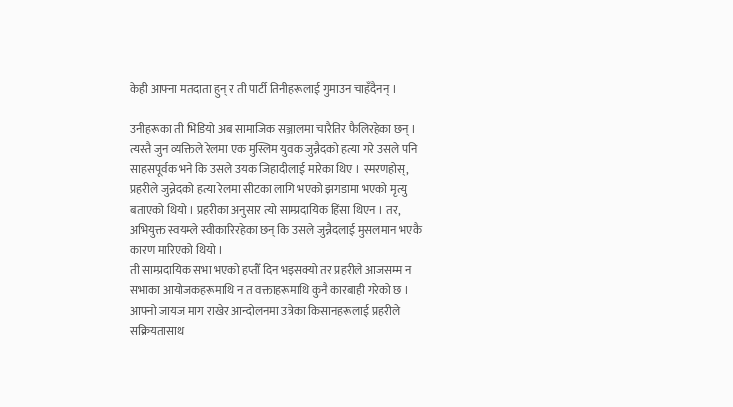केही आफ्ना मतदाता हुन् र ती पार्टी तिनीहरूलाई गुमाउन चाहँदैनन् ।

उनीहरूका ती भिडियो अब सामाजिक सञ्जालमा चारैतिर फैलिरहेका छन् । त्यस्तै जुन व्यक्तिले रेलमा एक मुस्लिम युवक जुन्नैदको हत्या गरे उसले पनि साहसपूर्वक भने कि उसले उयक जिहादीलाई मारेका थिए । स्मरणहोस्, प्रहरीले जुन्नेदको हत्या रेलमा सीटका लागि भएको झगडामा भएको मृत्यु बताएको थियो । प्रहरीका अनुसार त्यो साम्प्रदायिक हिंसा थिएन । तर, अभियुक्त स्वयम्ले स्वीकारिरहेका छन् कि उसले जुन्नैदलाई मुसलमान भएकै कारण मारिएको थियो ।
ती साम्प्रदायिक सभा भएको हप्तौँ दिन भइसक्यो तर प्रहरीले आजसम्म न सभाका आयोजकहरूमाथि न त वक्ताहरूमाथि कुनै कारबाही गरेको छ । आफ्नो जायज माग राखेर आन्दोलनमा उत्रेका किसानहरूलाई प्रहरीले सक्रियतासाथ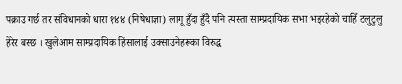पक्राउ गर्छ तर संविधानको धारा १४४ (निषेधाज्ञा) लागू हुँदा हुँदै पनि त्यस्ता साम्प्रदायिक सभा भइरहेको चाहिँ टलुटुलु हेरेर बस्छ । खुलेआम साम्प्रदायिक हिंसालाई उक्साउनेहरूका विरुद्ध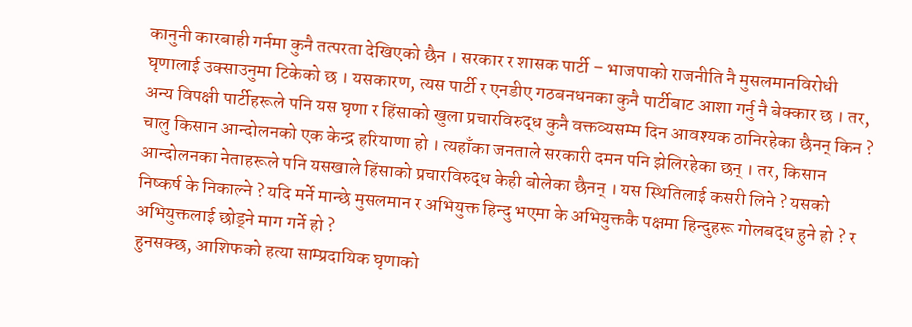कानुनी कारबाही गर्नमा कुनै तत्परता देखिएको छैन । सरकार र शासक पार्टी – भाजपाको राजनीति नै मुसलमानविरोधी घृणालाई उक्साउनुमा टिकेको छ । यसकारण, त्यस पार्टी र एनडीए गठबनधनका कुनै पार्टीबाट आशा गर्नु नै बेक्कार छ । तर, अन्य विपक्षी पार्टीहरूले पनि यस घृणा र हिंसाको खुला प्रचारविरुद्ध कुनै वक्तव्यसम्म दिन आवश्यक ठानिरहेका छैनन् किन ?
चालु किसान आन्दोलनको एक केन्द्र हरियाणा हो । त्यहाँका जनताले सरकारी दमन पनि झेलिरहेका छन् । तर, किसान आन्दोलनका नेताहरूले पनि यसखाले हिंसाको प्रचारविरुद्ध केही बोलेका छैनन् । यस स्थितिलाई कसरी लिने ? यसको निष्कर्ष के निकाल्ने ? यदि मर्ने मान्छे मुसलमान र अभियुक्त हिन्दु भएमा के अभियुक्तकै पक्षमा हिन्दुहरू गोलबद्ध हुने हो ? र अभियुक्तलाई छोड्ने माग गर्ने हो ?
हुनसक्छ, आशिफको हत्या साम्प्रदायिक घृणाको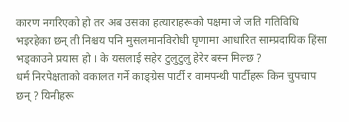कारण नगरिएको हो तर अब उसका हत्याराहरूको पक्षमा जे जति गतिविधि भइरहेका छन् ती निश्चय पनि मुसलमानविरोधी घृणामा आधारित साम्प्रदायिक हिंसा भड्काउने प्रयास हो । के यसलाई सहेर टुलुटुलु हेरेर बस्न मिल्छ ?
धर्म निरपेक्षताको वकालत गर्ने काङ्ग्रेस पार्टी र वामपन्थी पार्टीहरू किन चुपचाप छन् ? यिनीहरू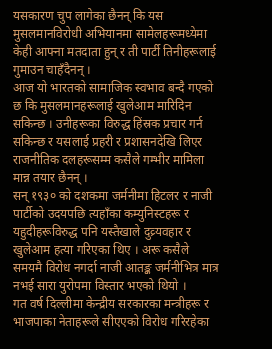यसकारण चुप लागेका छैनन् कि यस मुसलमानविरोधी अभियानमा सामेलहरूमध्येमा केही आफ्ना मतदाता हुन् र ती पार्टी तिनीहरूलाई गुमाउन चाहँदैनन् ।
आज यो भारतको सामाजिक स्वभाव बन्दै गएको छ कि मुसलमानहरूलाई खुलेआम मारिदिन सकिन्छ । उनीहरूका विरुद्ध हिंस्रक प्रचार गर्न सकिन्छ र यसलाई प्रहरी र प्रशासनदेखि लिएर राजनीतिक दलहरूसम्म कसैले गम्भीर मामिला मान्न तयार छैनन् ।
सन् १९३० को दशकमा जर्मनीमा हिटलर र नाजी पार्टीको उदयपछि त्यहाँका कम्युनिस्टहरू र यहुदीहरूविरुद्ध पनि यस्तैखाले दुव्र्यवहार र खुलेआम हत्या गरिएका थिए । अरू कसैले समयमै विरोध नगर्दा नाजी आतङ्क जर्मनीभित्र मात्र नभई सारा युरोपमा विस्तार भएको थियो ।
गत वर्ष दिल्लीमा केन्द्रीय सरकारका मन्त्रीहरू र भाजपाका नेताहरूले सीएएको विरोध गरिरहेका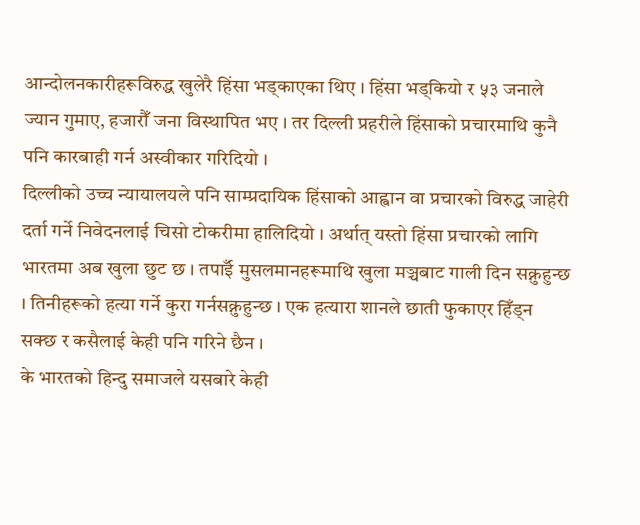आन्दोलनकारीहरूविरुद्ध खुलेरै हिंसा भड्काएका थिए । हिंसा भड्कियो र ५३ जनाले ज्यान गुमाए, हजारौँ जना विस्थापित भए । तर दिल्ली प्रहरीले हिंसाको प्रचारमाथि कुनै पनि कारबाही गर्न अस्वीकार गरिदियो ।
दिल्लीको उच्च न्यायालयले पनि साम्प्रदायिक हिंसाको आह्वान वा प्रचारको विरुद्ध जाहेरी दर्ता गर्ने निवेदनलाई चिसो टोकरीमा हालिदियो । अर्थात् यस्तो हिंसा प्रचारको लागि भारतमा अब खुला छुट छ । तपाईँ मुसलमानहरूमाथि खुला मञ्चबाट गाली दिन सक्नुहुन्छ । तिनीहरूको हत्या गर्ने कुरा गर्नसक्नुहुन्छ । एक हत्यारा शानले छाती फुकाएर हिँड्न सक्छ र कसैलाई केही पनि गरिने छैन ।
के भारतको हिन्दु समाजले यसबारे केही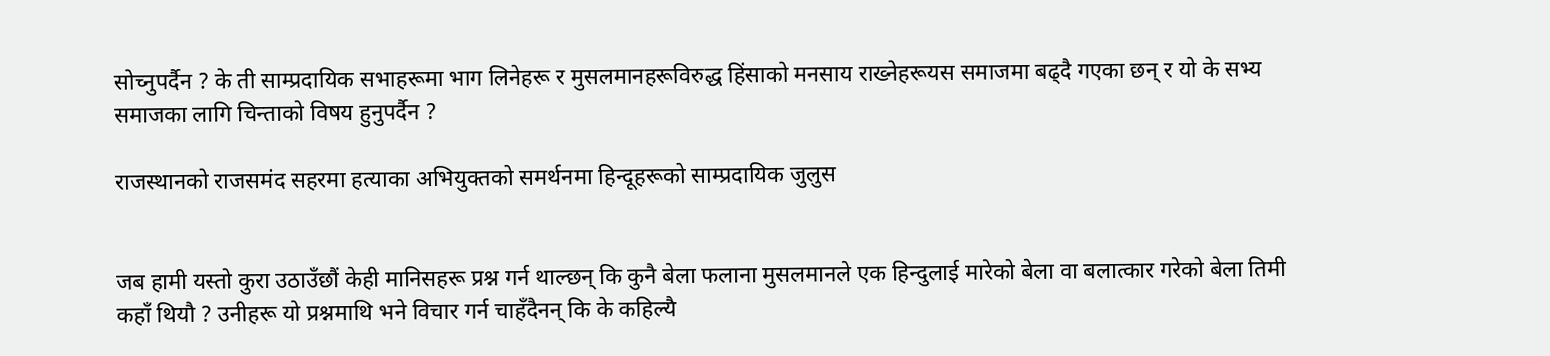सोच्नुपर्दैन ? के ती साम्प्रदायिक सभाहरूमा भाग लिनेहरू र मुसलमानहरूविरुद्ध हिंसाको मनसाय राख्नेहरूयस समाजमा बढ्दै गएका छन् र यो के सभ्य समाजका लागि चिन्ताको विषय हुनुपर्दैन ?

राजस्थानको राजसमंद सहरमा हत्याका अभियुक्तको समर्थनमा हिन्दूहरूको साम्प्रदायिक जुलुस


जब हामी यस्तो कुरा उठाउँछौं केही मानिसहरू प्रश्न गर्न थाल्छन् कि कुनै बेला फलाना मुसलमानले एक हिन्दुलाई मारेको बेला वा बलात्कार गरेको बेला तिमी कहाँ थियौ ? उनीहरू यो प्रश्नमाथि भने विचार गर्न चाहँदैनन् कि के कहिल्यै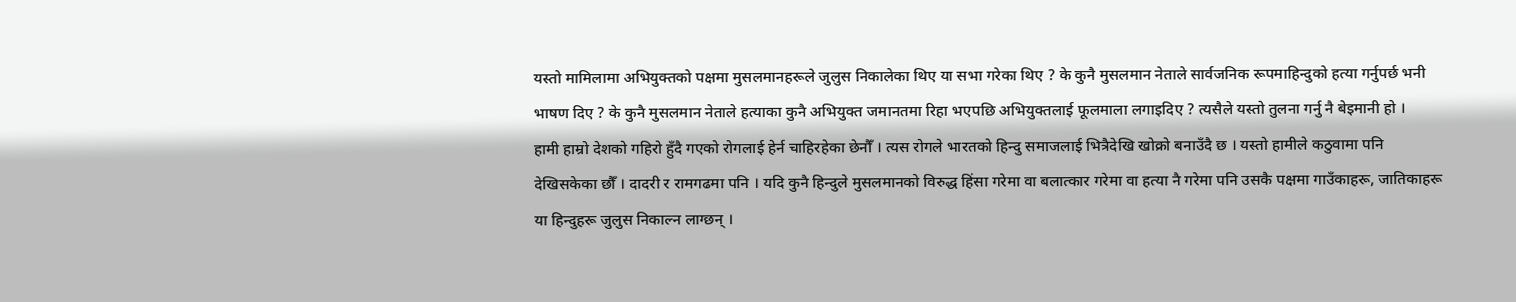यस्तो मामिलामा अभियुक्तको पक्षमा मुसलमानहरूले जुलुस निकालेका थिए या सभा गरेका थिए ? के कुनै मुसलमान नेताले सार्वजनिक रूपमाहिन्दुको हत्या गर्नुपर्छ भनी भाषण दिए ? के कुनै मुसलमान नेताले हत्याका कुनै अभियुक्त जमानतमा रिहा भएपछि अभियुक्तलाई फूलमाला लगाइदिए ? त्यसैले यस्तो तुलना गर्नु नै बेइमानी हो ।
हामी हाम्रो देशको गहिरो हुँदै गएको रोगलाई हेर्न चाहिरहेका छेनौँ । त्यस रोगले भारतको हिन्दु समाजलाई भित्रैदेखि खोक्रो बनाउँदै छ । यस्तो हामीले कठुवामा पनि देखिसकेका छौँ । दादरी र रामगढमा पनि । यदि कुनै हिन्दुले मुसलमानको विरुद्ध हिंसा गरेमा वा बलात्कार गरेमा वा हत्या नै गरेमा पनि उसकै पक्षमा गाउँकाहरू, जातिकाहरू या हिन्दुहरू जुलुस निकाल्न लाग्छन् ।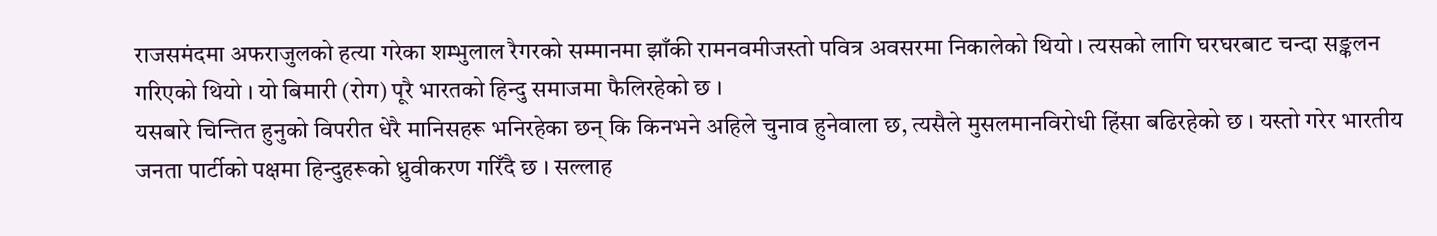राजसमंदमा अफराजुलको हत्या गरेका शम्भुलाल रैगरको सम्मानमा झाँकी रामनवमीजस्तो पवित्र अवसरमा निकालेको थियो । त्यसको लागि घरघरबाट चन्दा सङ्कलन गरिएको थियो । यो बिमारी (रोग) पूरै भारतको हिन्दु समाजमा फैलिरहेको छ ।
यसबारे चिन्तित हुनुको विपरीत धेरै मानिसहरू भनिरहेका छन् कि किनभने अहिले चुनाव हुनेवाला छ, त्यसैले मुसलमानविरोधी हिंसा बढिरहेको छ । यस्तो गरेर भारतीय जनता पार्टीको पक्षमा हिन्दुहरूको ध्रुवीकरण गरिँदै छ । सल्लाह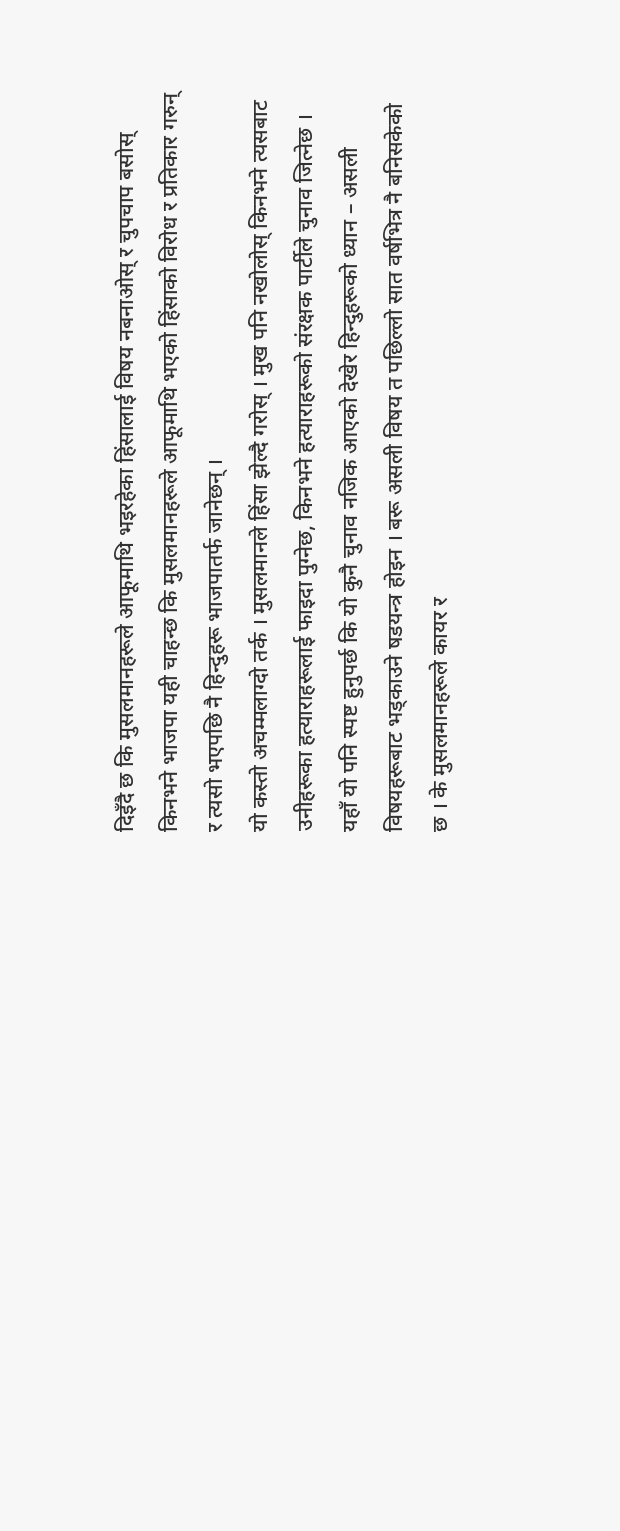दिइँदै छ कि मुसलमानहरूले आफूमाथि भइरहेका हिंसालाई विषय नबनाओस् र चुपचाप बसोस् किनभने भाजपा यही चाहन्छ कि मुसलमानहरूले आफूमाथि भएको हिंसाको विरोध र प्रतिकार गरुन् र त्यसो भएपछि नै हिन्दुहरू भाजपातर्फ जानेछन् ।
यो कस्तो अचम्मलाग्दो तर्क । मुसलमानले हिंसा झेल्दै गरोस् । मुख पनि नखोलोस् किनभने त्यसबाट उनीहरूका हत्याराहरूलाई फाइदा पुग्नेछ, किनभने हत्याराहरूको संरक्षक पार्टीले चुनाव जित्नेछ ।
यहाँ यो पनि स्पष्ट हुनुपर्छ कि यो कुनै चुनाव नजिक आएको देखेर हिन्दुहरूको ध्यान – असली विषयहरूबाट भड्काउने षडयन्त्र होइन । बरू असली विषय त पछिल्लो सात वर्षभित्र नै बनिसकेको छ । के मुसलमानहरूले कायर र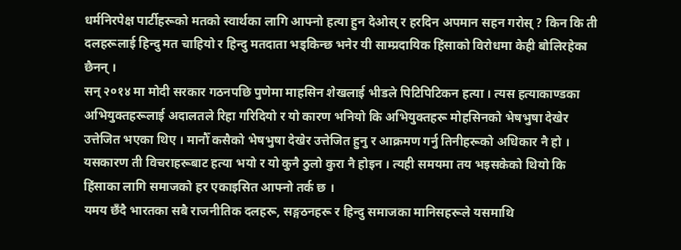धर्मनिरपेक्ष पार्टीहरूको मतको स्वार्थका लागि आफ्नो हत्या हुन देओस् र हरदिन अपमान सहन गरोस् ? किन कि ती दलहरूलाई हिन्दु मत चाहियो र हिन्दु मतदाता भड्किन्छ भनेर यी साम्प्रदायिक हिंसाको विरोधमा केही बोलिरहेका छैनन् ।
सन् २०१४ मा मोदी सरकार गठनपछि पुणेमा माहसिन शेखलाई भीडले पिटिपिटिकन हत्या । त्यस हत्याकाण्डका अभियुक्तहरूलाई अदालतले रिहा गरिदियो र यो कारण भनियो कि अभियुक्तहरू मोहसिनको भेषभुषा देखेर उत्तेजित भएका थिए । मानौँ कसैको भेषभुषा देखेर उत्तेजित हुनु र आक्रमण गर्नु तिनीहरूको अधिकार नै हो । यसकारण ती विचराहरूबाट हत्या भयो र यो कुनै ठुलो कुरा नै होइन । त्यही समयमा तय भइसकेको थियो कि हिंसाका लागि समाजको हर एकाइसित आफ्नो तर्क छ ।
यमय छँदै भारतका सबै राजनीतिक दलहरू, सङ्गठनहरू र हिन्दु समाजका मानिसहरूले यसमाथि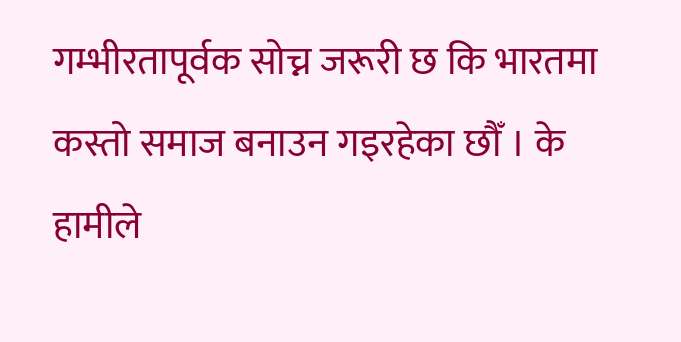गम्भीरतापूर्वक सोच्न जरूरी छ कि भारतमा कस्तो समाज बनाउन गइरहेका छौँ । के हामीले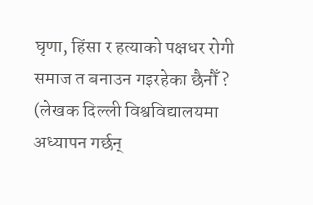घृणा, हिंसा र हत्याको पक्षधर रोगी समाज त बनाउन गइरहेका छैनौँ ?
(लेखक दिल्ली विश्वविद्यालयमा अध्यापन गर्छन्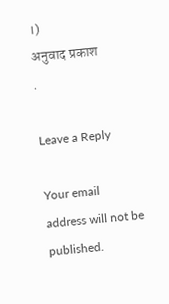।)
अनुवाद प्रकाश
.

Leave a Reply

Your email address will not be published.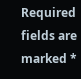Required fields are marked *